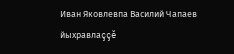Иван Яковлевпа Василий Чапаев йыхравлаççĕ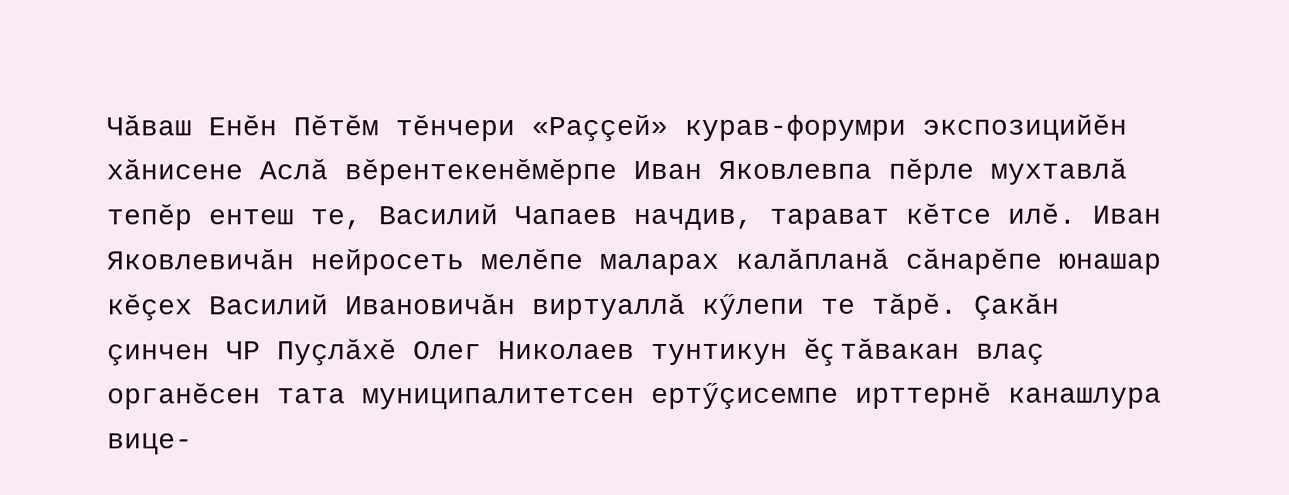Чăваш Енĕн Пĕтĕм тĕнчери «Раççей» курав-форумри экспозицийĕн хăнисене Аслă вĕрентекенĕмĕрпе Иван Яковлевпа пĕрле мухтавлă тепĕр ентеш те, Василий Чапаев начдив, тарават кĕтсе илĕ. Иван Яковлевичăн нейросеть мелĕпе маларах калăпланă сăнарĕпе юнашар кĕçех Василий Ивановичăн виртуаллă кӳлепи те тăрĕ. Çакăн çинчен ЧР Пуçлăхĕ Олег Николаев тунтикун ĕç тăвакан влаç органĕсен тата муниципалитетсен ертӳçисемпе ирттернĕ канашлура вице-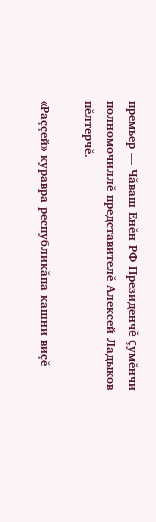премьер — Чăваш Енĕн РФ Президенчĕ çумĕнчи полномочиллĕ представителĕ Алексей Ладыков пĕлтерчĕ.

«Раççей» куравра республикăпа кашни виçĕ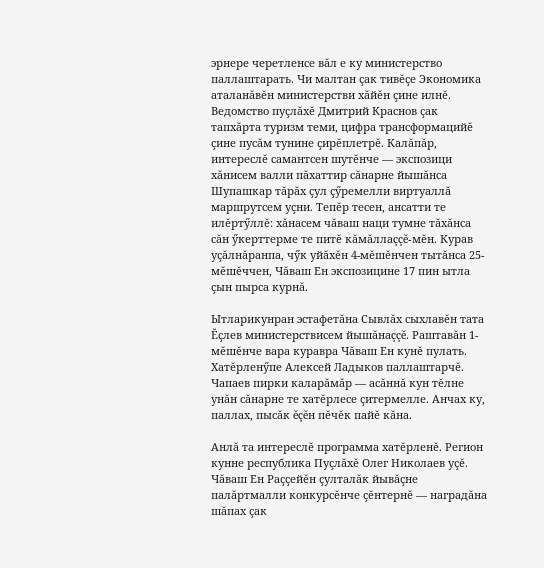эрнере черетленсе вăл е ку министерство паллаштарать. Чи малтан çак тивĕçе Экономика аталанăвĕн министерстви хăйĕн çине илнĕ. Ведомство пуçлăхĕ Дмитрий Краснов çак тапхăрта туризм теми, цифра трансформацийĕ çине пусăм тунине çирĕплетрĕ. Калăпăр, интереслĕ самантсен шутĕнче — экспозици хăнисем валли пăхаттир сăнарне йышăнса Шупашкар тăрăх çул çӳремелли виртуаллă маршрутсем уçни. Тепĕр тесен, ансатти те илĕртӳллĕ: хăнасем чăваш наци тумне тăхăнса сăн ӳкерттерме те питĕ кăмăллаççĕ-мĕн. Курав уçăлнăранпа, чӳк уйăхĕн 4-мĕшĕнчен тытăнса 25-мĕшĕччен, Чăваш Ен экспозицине 17 пин ытла çын пырса курнă.

Ытларикунран эстафетăна Сывлăх сыхлавĕн тата Ĕçлев министерствисем йышăнаççĕ. Раштавăн 1-мĕшĕнче вара куравра Чăваш Ен кунĕ пулать. Хатĕрленӳпе Алексей Ладыков паллаштарчĕ. Чапаев пирки каларăмăр — асăннă кун тĕлне унăн сăнарне те хатĕрлесе çитермелле. Анчах ку, паллах, пысăк ĕçĕн пĕчĕк пайĕ кăна.

Анлă та интереслĕ программа хатĕрленĕ. Регион кунне республика Пуçлăхĕ Олег Николаев уçĕ. Чăваш Ен Раççейĕн çулталăк йывăçне палăртмалли конкурсĕнче çĕнтернĕ — наградăна шăпах çак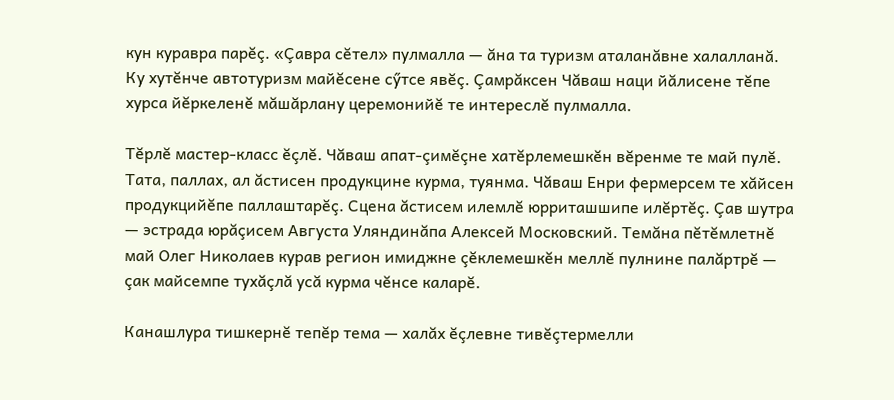кун куравра парĕç. «Çавра сĕтел» пулмалла — ăна та туризм аталанăвне халалланă. Ку хутĕнче автотуризм майĕсене сӳтсе явĕç. Çамрăксен Чăваш наци йăлисене тĕпе хурса йĕркеленĕ мăшăрлану церемонийĕ те интереслĕ пулмалла.

Тĕрлĕ мастер-класс ĕçлĕ. Чăваш апат-çимĕçне хатĕрлемешкĕн вĕренме те май пулĕ. Тата, паллах, ал ăстисен продукцине курма, туянма. Чăваш Енри фермерсем те хăйсен продукцийĕпе паллаштарĕç. Сцена ăстисем илемлĕ юрриташшипе илĕртĕç. Çав шутра — эстрада юрăçисем Августа Уляндинăпа Алексей Московский. Темăна пĕтĕмлетнĕ май Олег Николаев курав регион имиджне çĕклемешкĕн меллĕ пулнине палăртрĕ — çак майсемпе тухăçлă усă курма чĕнсе каларĕ.

Канашлура тишкернĕ тепĕр тема — халăх ĕçлевне тивĕçтермелли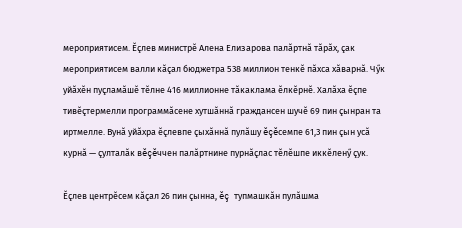мероприятисем. Ĕçлев министрĕ Алена Елизарова палăртнă тăрăх, çак мероприятисем валли кăçал бюджетра 538 миллион тенкĕ пăхса хăварнă. Чӳк уйăхĕн пуçламăшĕ тĕлне 416 миллионне тăкаклама ĕлкĕрнĕ. Халăха ĕçпе тивĕçтермелли программăсене хутшăннă граждансен шучĕ 69 пин çынран та иртмелле. Вунă уйăхра ĕçлевпе çыхăннă пулăшу ĕçĕсемпе 61,3 пин çын усă курнă — çулталăк вĕçĕччен палăртнине пурнăçлас тĕлĕшпе иккĕленӳ çук.

Ĕçлев центрĕсем кăçал 26 пин çынна, ĕç тупмашкăн пулăшма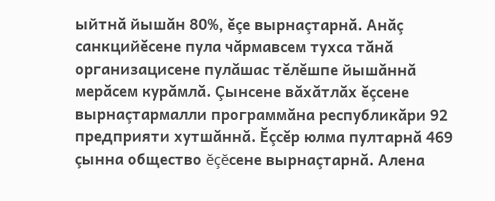ыйтнă йышăн 80%, ĕçе вырнаçтарнă. Анăç санкцийĕсене пула чăрмавсем тухса тăнă организацисене пулăшас тĕлĕшпе йышăннă мерăсем курăмлă. Çынсене вăхăтлăх ĕçсене вырнаçтармалли программăна республикăри 92 предприяти хутшăннă. Ĕçсĕр юлма пултарнă 469 çынна общество ĕçĕсене вырнаçтарнă. Алена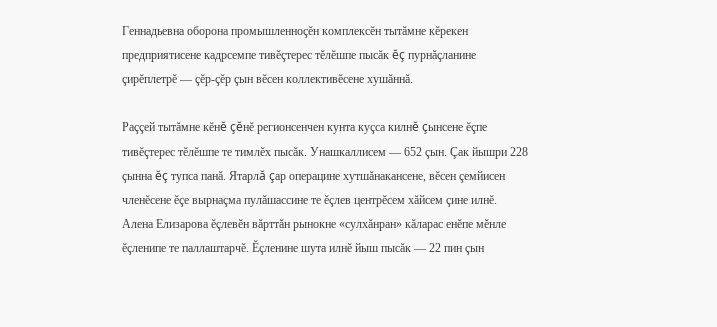Геннадьевна оборона промышленноçĕн комплексĕн тытăмне кĕрекен предприятисене кадрсемпе тивĕçтерес тĕлĕшпе пысăк ĕç пурнăçланине çирĕплетрĕ — çĕр-çĕр çын вĕсен коллективĕсене хушăннă.

Раççей тытăмне кĕнĕ çĕнĕ регионсенчен кунта куçса килнĕ çынсене ĕçпе тивĕçтерес тĕлĕшпе те тимлĕх пысăк. Унашкаллисем — 652 çын. Çак йышри 228 çынна ĕç тупса панă. Ятарлă çар операцине хутшăнакансене, вĕсен çемйисен членĕсене ĕçе вырнаçма пулăшассине те ĕçлев центрĕсем хăйсем çине илнĕ. Алена Елизарова ĕçлевĕн вăрттăн рынокне «сулхăнран» кăларас енĕпе мĕнле ĕçленипе те паллаштарчĕ. Ĕçленине шута илнĕ йыш пысăк — 22 пин çын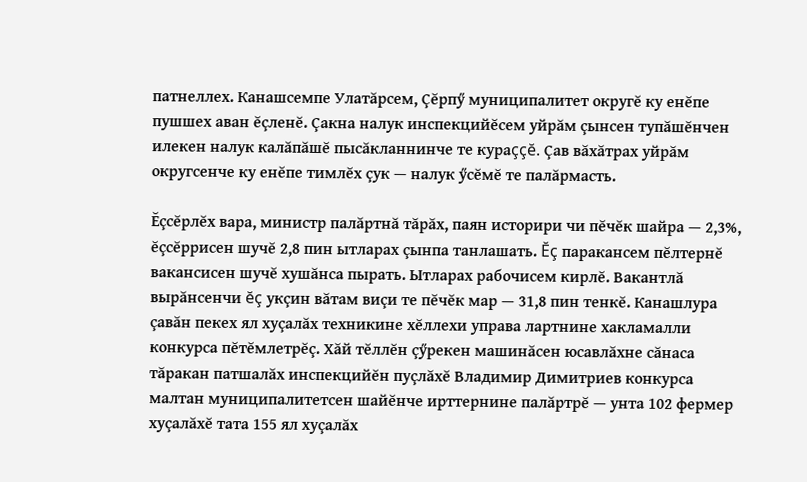патнеллех. Канашсемпе Улатăрсем, Çĕрпӳ муниципалитет округĕ ку енĕпе пушшех аван ĕçленĕ. Çакна налук инспекцийĕсем уйрăм çынсен тупăшĕнчен илекен налук калăпăшĕ пысăкланнинче те кураççĕ. Çав вăхăтрах уйрăм округсенче ку енĕпе тимлĕх çук — налук ӳсĕмĕ те палăрмасть.

Ĕçсĕрлĕх вара, министр палăртнă тăрăх, паян историри чи пĕчĕк шайра — 2,3%, ĕçсĕррисен шучĕ 2,8 пин ытларах çынпа танлашать. Ĕç паракансем пĕлтернĕ вакансисен шучĕ хушăнса пырать. Ытларах рабочисем кирлĕ. Вакантлă вырăнсенчи ĕç укçин вăтам виçи те пĕчĕк мар — 31,8 пин тенкĕ. Канашлура çавăн пекех ял хуçалăх техникине хĕллехи управа лартнине хакламалли конкурса пĕтĕмлетрĕç. Хăй тĕллĕн çӳрекен машинăсен юсавлăхне сăнаса тăракан патшалăх инспекцийĕн пуçлăхĕ Владимир Димитриев конкурса малтан муниципалитетсен шайĕнче ирттернине палăртрĕ — унта 102 фермер хуçалăхĕ тата 155 ял хуçалăх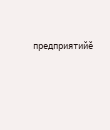предприятийĕ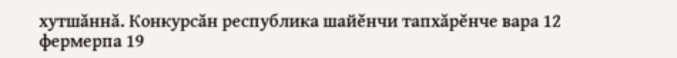хутшăннă. Конкурсăн республика шайĕнчи тапхăрĕнче вара 12 фермерпа 19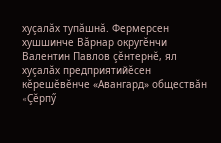хуçалăх тупăшнă. Фермерсен хушшинче Вăрнар округĕнчи Валентин Павлов çĕнтернĕ, ял хуçалăх предприятийĕсен кĕрешĕвĕнче «Авангард» обществăн «Çĕрпӳ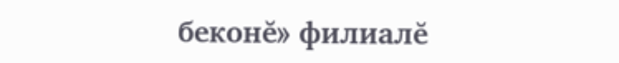беконĕ» филиалĕ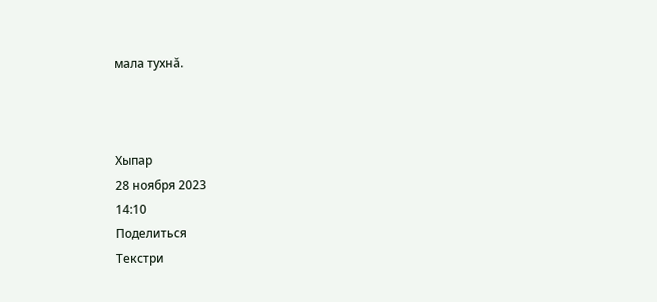мала тухнă.



Хыпар
28 ноября 2023
14:10
Поделиться
Текстри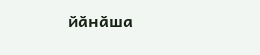йӑнӑша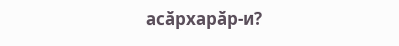асӑрхарӑр-и?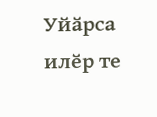Уйӑрса илӗр те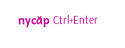пусӑр Ctrl+Enter